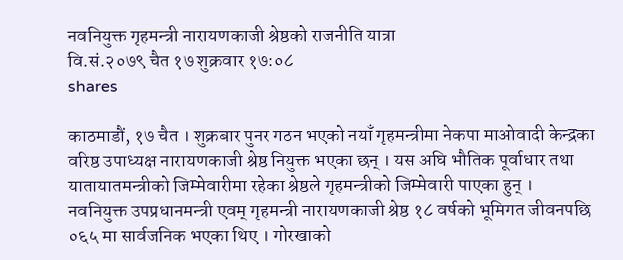नवनियुक्त गृहमन्त्री नारायणकाजी श्रेष्ठको राजनीति यात्रा
वि.सं.२०७९ चैत १७ शुक्रवार १७:०८
shares

काठमाडौं, १७ चैत । शुक्रबार पुनर गठन भएको नयाँ गृहमन्त्रीमा नेकपा माओवादी केन्द्रका वरिष्ठ उपाध्यक्ष नारायणकाजी श्रेष्ठ नियुक्त भएका छन् । यस अघि भौतिक पूर्वाधार तथा यातायातमन्त्रीको जिम्मेवारीमा रहेका श्रेष्ठले गृहमन्त्रीको जिम्मेवारी पाएका हुन् ।
नवनियुक्त उपप्रधानमन्त्री एवम् गृहमन्त्री नारायणकाजी श्रेष्ठ १८ वर्षको भूमिगत जीवनपछि ०६५ मा सार्वजनिक भएका थिए । गोरखाको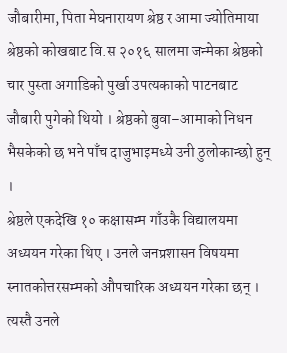जौबारीमा, पिता मेघनारायण श्रेष्ठ र आमा ज्योतिमाया श्रेष्ठको कोखबाट वि.स २०१६ सालमा जन्मेका श्रेष्ठको चार पुस्ता अगाडिको पुर्खा उपत्यकाको पाटनबाट जौबारी पुगेको थियो । श्रेष्ठको बुवा–आमाको निधन भैसकेको छ भने पाँच दाजुभाइमध्ये उनी ठुलोकान्छो हुन् ।
श्रेष्ठले एकदेखि १० कक्षासम्म गाँउकै विद्यालयमा अध्ययन गरेका थिए । उनले जनप्रशासन विषयमा स्नातकोत्तरसम्मको औपचारिक अध्ययन गरेका छन् । त्यस्तै उनले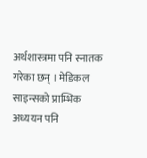अर्थशास्त्रमा पनि स्नातक गरेका छन् । मेडिकल साइन्सको प्राम्भिक अध्ययन पनि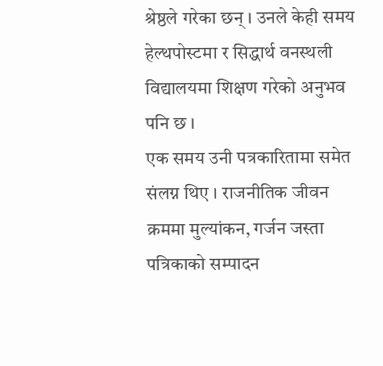श्रेष्ठले गरेका छन् । उनले केही समय हेल्थपोस्टमा र सिद्धार्थ वनस्थली विद्यालयमा शिक्षण गरेको अनुभव पनि छ ।
एक समय उनी पत्रकारितामा समेत संलग्न थिए । राजनीतिक जीवन क्रममा मुल्यांकन, गर्जन जस्ता पत्रिकाको सम्पादन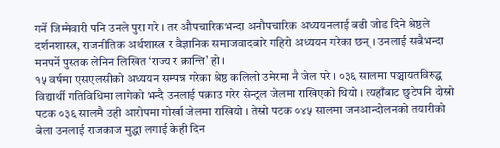गर्ने जिम्मेवारी पनि उनले पुरा गरे । तर औपचारिकभन्दा अनौपचारिक अध्ययनलाई बढी जोड दिने श्रेष्ठले दर्शनशास्त्र, राजनीतिक अर्थशास्त्र र वैज्ञानिक समाजवादबारे गहिरो अध्ययन गरेका छन् । उनलाई सबैभन्दा मनपर्ने पुस्तक लेनिन लिखित ‘राज्य र क्रान्ति’ हो ।
१५ वर्षमा एसएलसीको अध्ययन सम्पन्न गरेका श्रेष्ठ कलिलो उमेरमा नै जेल परे । ०३६ सालमा पञ्चायतविरुद्घ विद्यार्थी गतिविधिमा लागेको भन्दै उनलाई पक्राउ गरेर सेन्ट्रल जेलमा राखिएको थियो । त्यहाँबाट छुटेपनि दोस्रो पटक ०३६ सालमै उही आरोपमा गोर्खा जेलमा राखियो । तेस्रो पटक ०४५ सालमा जनआन्दोलनको तयारीको बेला उनलाई राजकाज मुद्धा लगाई केही दिन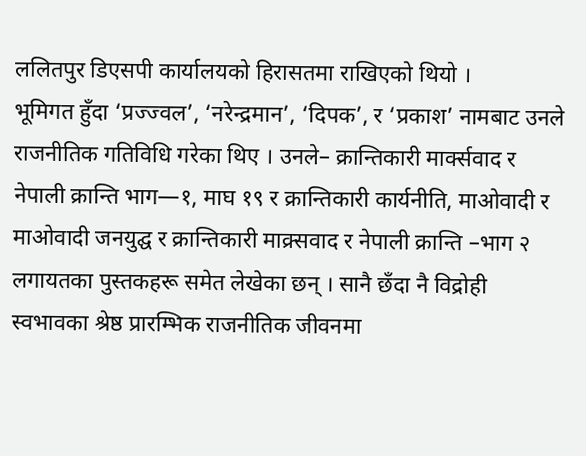ललितपुर डिएसपी कार्यालयको हिरासतमा राखिएको थियो ।
भूमिगत हुँदा ‘प्रज्ज्वल’, ‘नरेन्द्रमान’, ‘दिपक’, र ‘प्रकाश’ नामबाट उनले राजनीतिक गतिविधि गरेका थिए । उनले– क्रान्तिकारी मार्क्सवाद र नेपाली क्रान्ति भाग—१, माघ १९ र क्रान्तिकारी कार्यनीति, माओवादी र माओवादी जनयुद्घ र क्रान्तिकारी माक्र्सवाद र नेपाली क्रान्ति –भाग २ लगायतका पुस्तकहरू समेत लेखेका छन् । सानै छँदा नै विद्रोही स्वभावका श्रेष्ठ प्रारम्भिक राजनीतिक जीवनमा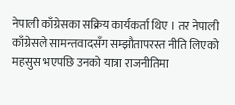नेपाली काँग्रेसका सक्रिय कार्यकर्ता थिए । तर नेपाली काँग्रेसले सामन्तवादसँग सम्झौतापरस्त नीति लिएको महसुस भएपछि उनको यात्रा राजनीतिमा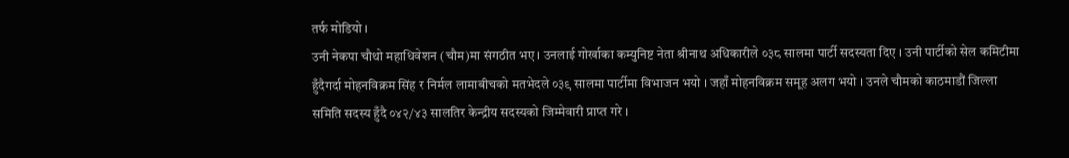तर्फ मोडियो ।
उनी नेकपा चौथो महाधिवेशन (चौम)मा संगठीत भए । उनलाई गोर्खाका कम्युनिष्ट नेता श्रीनाथ अधिकारीले ०३८ सालमा पार्टी सदस्यता दिए । उनी पार्टीको सेल कमिटीमा हुँदैगर्दा मोहनविक्रम सिंह र निर्मल लामाबीचको मतभेदले ०३९ सालमा पार्टीमा विभाजन भयो । जहाँ मोहनविक्रम समूह अलग भयो । उनले चौमको काठमाडौं जिल्ला समिति सदस्य हुँदै ०४२/४३ सालतिर केन्द्रीय सदस्यको जिम्मेवारी प्राप्त गरे ।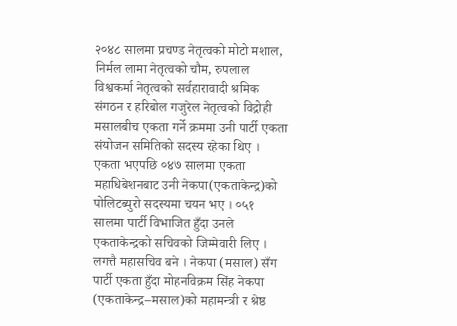२०४८ सालमा प्रचण्ड नेतृत्वको मोटो मशाल, निर्मल लामा नेतृत्वको चौम, रुपलाल विश्वकर्मा नेतृत्वको सर्वहारावादी श्रमिक संगठन र हरिबोल गजुरेल नेतृत्वको विद्रोही मसालबीच एकता गर्ने क्रममा उनी पार्टी एकता संयोजन समितिको सदस्य रहेका थिए । एकता भएपछि ०४७ सालमा एकता महाधिबेशनबाट उनी नेकपा(एकताकेन्द्र)को पोलिटब्युरो सदस्यमा चयन भए । ०५१ सालमा पार्टी विभाजित हुँदा उनले एकताकेन्द्रको सचिवको जिम्मेवारी लिए । लगत्तै महासचिव बने । नेकपा (मसाल) सँग पार्टी एकता हुँदा मोहनविक्रम सिंह नेकपा (एकताकेन्द्र–मसाल)को महामन्त्री र श्रेष्ठ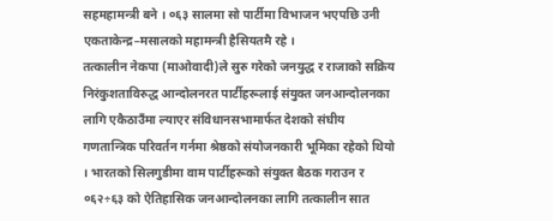सहमहामन्त्री बने । ०६३ सालमा सो पार्टीमा विभाजन भएपछि उनी एकताकेन्द्र–मसालको महामन्त्री हैसियतमै रहे ।
तत्कालीन नेकपा (माओवादी)ले सुरु गरेको जनयुद्ध र राजाको सक्रिय निरंकुशताविरुद्ध आन्दोलनरत पार्टीहरूलाई संयुक्त जनआन्दोलनका लागि एकैठाउँमा ल्याएर संविधानसभामार्फत देशको संघीय गणतान्त्रिक परिवर्तन गर्नमा श्रेष्ठको संयोजनकारी भूमिका रहेको थियो । भारतको सिलगुडीमा वाम पार्टीहरूको संयुक्त बैठक गराउन र ०६२÷६३ को ऐतिहासिक जनआन्दोलनका लागि तत्कालीन सात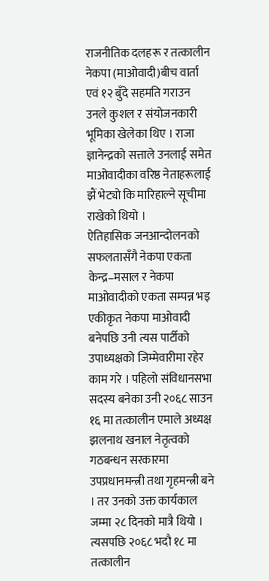राजनीतिक दलहरू र तत्कालीन नेकपा (माओवादी)बीच वार्ता एवं १२ बुँदे सहमति गराउन उनले कुशल र संयोजनकारी भूमिका खेलेका थिए । राजा ज्ञानेन्द्रको सत्ताले उनलाई समेत माओवादीका वरिष्ठ नेताहरूलाई झैं भेट्यो कि मारिहाल्ने सूचीमा राखेको थियो ।
ऐतिहासिक जनआन्दोलनको सफलतासँगै नेकपा एकता केन्द्र–मसाल र नेकपा माओवादीको एकता सम्पन्न भइ एकीकृत नेकपा माओवादी बनेपछि उनी त्यस पार्टीको उपाध्यक्षको जिम्मेवारीमा रहेर काम गरे । पहिलो संविधानसभा सदस्य बनेका उनी २०६८ साउन १६ मा तत्कालीन एमाले अध्यक्ष झलनाथ खनाल नेतृत्वको गठबन्धन सरकारमा उपप्रधानमन्त्री तथा गृहमन्त्री बने । तर उनको उक्त कार्यकाल जम्मा २८ दिनको मात्रै थियो । त्यसपछि २०६८ भदौ १८ मा तत्कालीन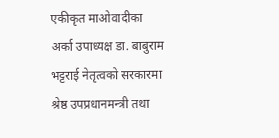एकीकृत माओवादीका अर्का उपाध्यक्ष डा. बाबुराम भट्टराई नेतृत्वको सरकारमा श्रेष्ठ उपप्रधानमन्त्री तथा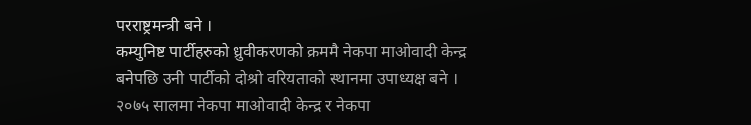परराष्ट्रमन्त्री बने ।
कम्युनिष्ट पार्टीहरुको ध्रुवीकरणको क्रममै नेकपा माओवादी केन्द्र बनेपछि उनी पार्टीको दोश्रो वरियताको स्थानमा उपाध्यक्ष बने । २०७५ सालमा नेकपा माओवादी केन्द्र र नेकपा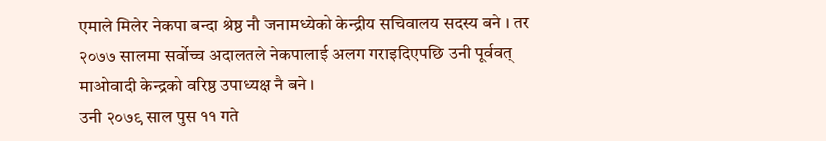एमाले मिलेर नेकपा बन्दा श्रेष्ठ नौ जनामध्येको केन्द्रीय सचिवालय सदस्य बने । तर २०७७ सालमा सर्वोच्च अदालतले नेकपालाई अलग गराइदिएपछि उनी पूर्ववत् माओवादी केन्द्रको वरिष्ठ उपाध्यक्ष नै बने ।
उनी २०७९ साल पुस ११ गते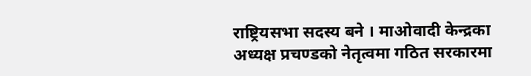राष्ट्रियसभा सदस्य बने । माओवादी केन्द्रका अध्यक्ष प्रचण्डको नेतृत्वमा गठित सरकारमा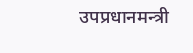उपप्रधानमन्त्री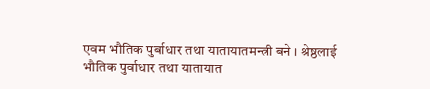एवम भौतिक पुर्बाधार तथा यातायातमन्त्री बने । श्रेष्ठलाई भौतिक पुर्वाधार तथा यातायात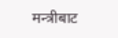मन्त्रीबाट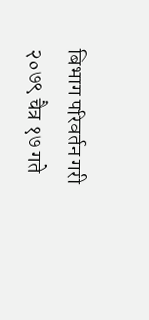बिभाग परिवर्तन गरी २०७९ चैत्र १७ गते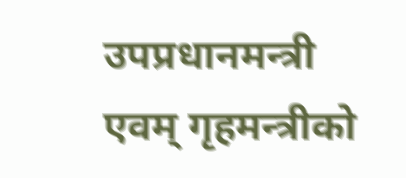उपप्रधानमन्त्री एवम् गृहमन्त्रीको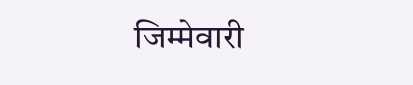जिम्मेवारी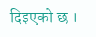दिइएको छ ।